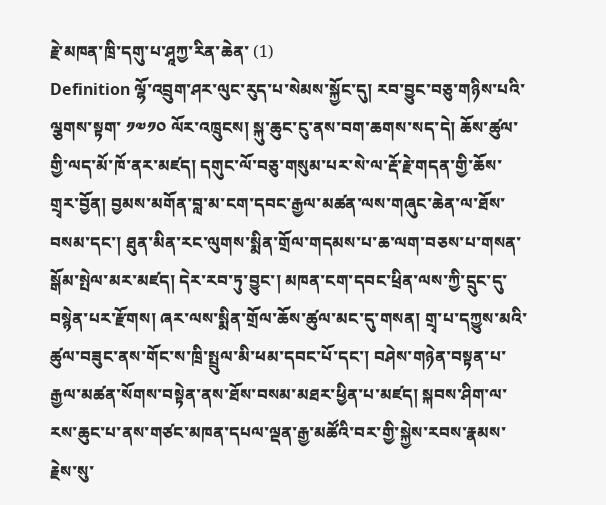རྗེ་མཁན་ཁྲི་དགུ་པ་ཤཱཀྱ་རིན་ཆེན་ (1)
Definition ལྷོ་འབྲུག་ཤར་ལུང་རུད་པ་སེམས་སྐྱོང་དུ། རབ་བྱུང་བཅུ་གཉིས་པའི་ལྕགས་སྟག་ ༡༧༡༠ ལོར་འཁྲུངས། སྐུ་ཆུང་ངུ་ནས་བག་ཆགས་སད་དེ། ཆོས་ཚུལ་གྱི་ལད་མོ་ཁོ་ནར་མཛད། དགུང་ལོ་བཅུ་གསུམ་པར་སེ་ལ་རྡོ་རྗེ་གདན་གྱི་ཆོས་གྲྭར་བྱོན། བྱམས་མགོན་བླ་མ་ངག་དབང་རྒྱལ་མཚན་ལས་གཞུང་ཆེན་ལ་ཐོས་བསམ་དང་། ཐུན་མིན་རང་ལུགས་སྨིན་གྲོལ་གདམས་པ་ཆ་ལག་བཅས་པ་གསན་སྒོམ་སྤེལ་མར་མཛད། དེར་རབ་ཏུ་བྱུང་། མཁན་ངག་དབང་ཕྲིན་ལས་ཀྱི་དྲུང་དུ་བསྙེན་པར་རྫོགས། ཞར་ལས་སྨིན་གྲོལ་ཆོས་ཚུལ་མང་དུ་གསན། གྲྭ་པ་དཀྱུས་མའི་ཚུལ་བཟུང་ནས་གོང་ས་ཁྲི་སྤྲུལ་མི་ཕམ་དབང་པོ་དང་། བཤེས་གཉེན་བསྟན་པ་རྒྱལ་མཚན་སོགས་བསྟེན་ནས་ཐོས་བསམ་མཐར་ཕྱིན་པ་མཛད། སྐབས་ཤིག་ལ་རས་ཆུང་པ་ནས་གཙང་མཁན་དཔལ་ལྡན་རྒྱ་མཚོའི་བར་གྱི་སྐྱེས་རབས་རྣམས་རྗེས་སུ་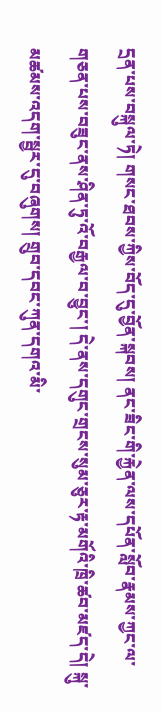དྲན་པས་བསྐུལ་ཏེ། གསང་ཐབས་ཀྱིས་བོད་དུ་བྱོན་སྐབས། ནང་ཟིང་གི་རྐྱེན་ལས་དཔོན་སློབ་རྣམས་ཀྱང་ལ་གཅན་པས་བཟུང་ནས་ཤིན་ཏུ་འོ་བརྒྱལ་བ་བྱུང་། དེ་ནས་དགུང་གྲངས་སུམ་ཅུར་རྟ་མགོའི་ཁྲི་ཚབ་མཛད་དེ། སྐུ་མཚམས་འདག་སྦྱར་དུ་བཞུགས། གྲུབ་དབང་ཀུན་དགའ་མི་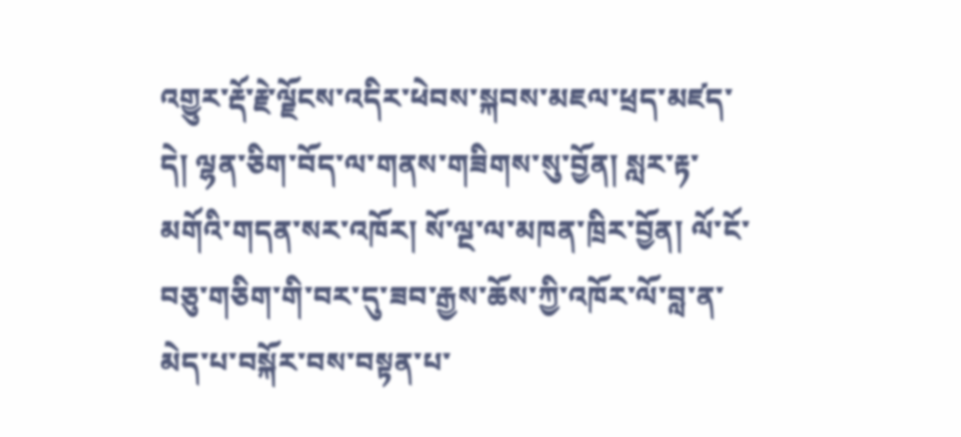འགྱུར་རྡོ་རྗེ་ལྗོངས་འདིར་ཕེབས་སྐབས་མཇལ་ཕྲད་མཛད་དེ། ལྷན་ཅིག་བོད་ལ་གནས་གཟིགས་སུ་བྱོན། སླར་རྟ་མགོའི་གདན་སར་འཁོར། སོ་ལྔ་ལ་མཁན་ཁྲིར་བྱོན། ལོ་ངོ་བཅུ་གཅིག་གི་བར་དུ་ཟབ་རྒྱས་ཆོས་ཀྱི་འཁོར་ལོ་བླ་ན་མེད་པ་བསྐོར་བས་བསྟན་པ་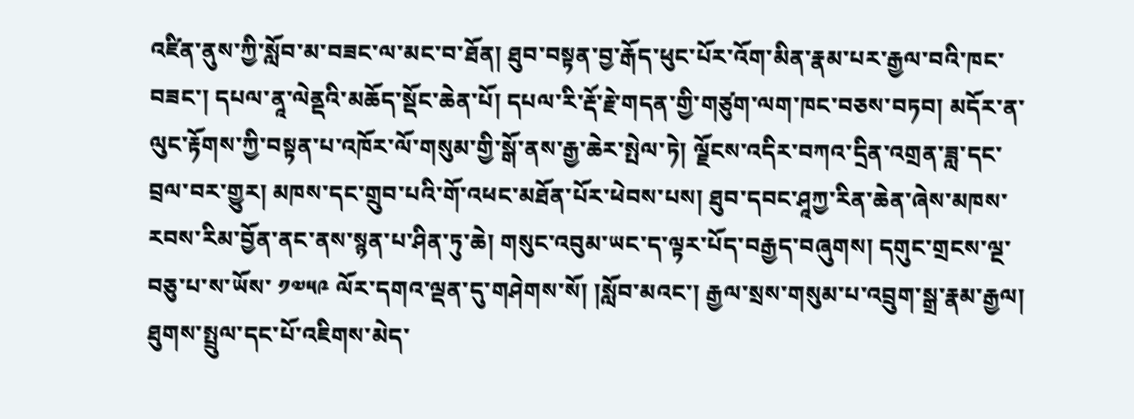འཛིན་ནུས་ཀྱི་སློབ་མ་བཟང་ལ་མང་བ་ཐོན། ཐུབ་བསྟན་བྱ་རྒོད་ཕུང་པོར་འོག་མིན་རྣམ་པར་རྒྱལ་བའི་ཁང་བཟང་། དཔལ་ནཱ་ལེནྡའི་མཆོད་སྡོང་ཆེན་པོ། དཔལ་རི་རྡོ་རྗེ་གདན་གྱི་གཙུག་ལག་ཁང་བཅས་བཏབ། མདོར་ན་ལུང་རྟོགས་ཀྱི་བསྟན་པ་འཁོར་ལོ་གསུམ་གྱི་སྒོ་ནས་རྒྱ་ཆེར་སྤེལ་ཏེ། ལྗོངས་འདིར་བཀའ་དྲིན་འགྲན་ཟླ་དང་བྲལ་བར་གྱུར། མཁས་དང་གྲུབ་པའི་གོ་འཕང་མཐོན་པོར་ཕེབས་པས། ཐུབ་དབང་ཤཱཀྱ་རིན་ཆེན་ཞེས་མཁས་རབས་རིམ་བྱོན་ནང་ནས་སྙན་པ་ཤིན་ཏུ་ཆེ། གསུང་འབུམ་ཡང་ད་ལྟར་པོད་བརྒྱད་བཞུགས། དགུང་གྲངས་ལྔ་བཅུ་པ་ས་ཡོས་ ༡༧༥༩ ལོར་དགའ་ལྡན་དུ་གཤེགས་སོ། །སློབ་མའང་། རྒྱལ་སྲས་གསུམ་པ་འབྲུག་སྒྲ་རྣམ་རྒྱལ། ཐུགས་སྤྲུལ་དང་པོ་འཇིགས་མེད་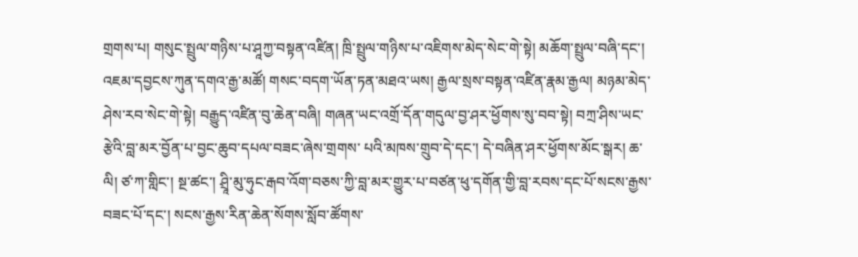གྲགས་པ། གསུང་སྤྲུལ་གཉིས་པ་ཤཱཀྱ་བསྟན་འཛིན། ཁྲི་སྤྲུལ་གཉིས་པ་འཇིགས་མེད་སེང་གེ་སྟེ། མཆོག་སྤྲུལ་བཞི་དང་། འཇམ་དབྱངས་ཀུན་དགའ་རྒྱ་མཚོ། གསང་བདག་ཡོན་ཏན་མཐའ་ཡས། རྒྱལ་སྲས་བསྟན་འཛིན་རྣམ་རྒྱལ། མཉམ་མེད་ཤེས་རབ་སེང་གེ་སྟེ། བརྒྱུད་འཛིན་བུ་ཆེན་བཞི། གཞན་ཡང་འགྲོ་དོན་གདུལ་བྱ་ཤར་ཕྱོགས་སུ་བབ་སྟེ། བཀྲ་ཤིས་ཡང་རྩེའི་བླ་མར་བྱོན་པ་བྱང་ཆུབ་དཔལ་བཟང་ཞེས་གྲགས་ པའི་མཁས་གྲུབ་དེ་དང་། དེ་བཞིན་ཤར་ཕྱོགས་མོང་སྒར། ཆ་ལི། ཙ་ཀ་གླིང་། སྔ་ཚང་། ཤྲཱི་མུ་ཧུང་རྒབ་འོག་བཅས་ཀྱི་བླ་མར་གྱུར་པ་བཙན་ཕུ་དགོན་གྱི་བླ་རབས་དང་པོ་སངས་རྒྱས་བཟང་པོ་དང་། སངས་རྒྱས་རིན་ཆེན་སོགས་སློབ་ཚོགས་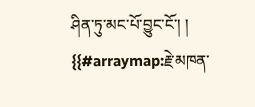ཤིན་ཏུ་མང་པོ་བྱུང་ངོ་། །
{{#arraymap:རྗེ་མཁན་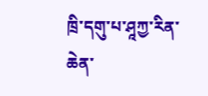ཁྲི་དགུ་པ་ཤཱཀྱ་རིན་ཆེན་